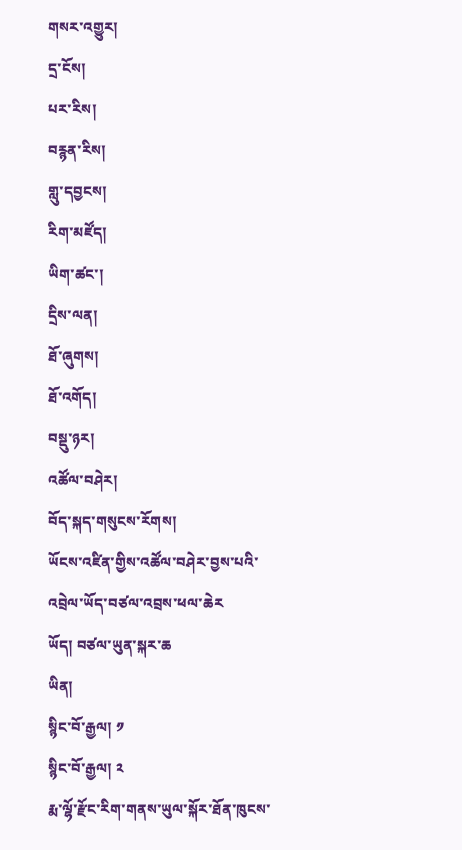གསར་འགྱུར།
དྲ་ངོས།
པར་རིས།
བརྙན་རིས།
གླུ་དབྱངས།
རིག་མཛོད།
ཡིག་ཚང་།
དྲིས་ལན།
ཐོ་ཞུགས།
ཐོ་འགོད།
བསྡུ་ཉར།
འཚོལ་བཤེར།
བོད་སྐད་གསུངས་རོགས།
ཡོངས་འཛིན་གྱིས་འཚོལ་བཤེར་བྱས་པའི་འབྲེལ་ཡོད་བཙལ་འབྲས་ཕལ་ཆེར
ཡོད། བཙལ་ཡུན་སྐར་ཆ
ཡིན།
སྙིང་བོ་རྒྱལ། ༡
སྙིང་བོ་རྒྱལ། ༢
རྨ་ལྷོ་རྫོང་རིག་གནས་ཡུལ་སྐོར་ཐོན་ཁུངས་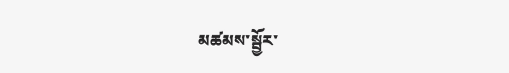མཚམས་སྦྱོར་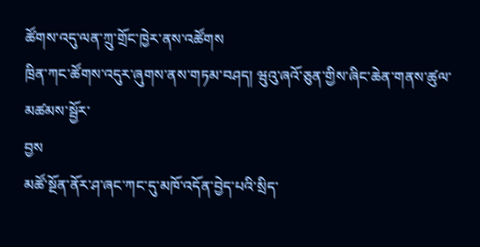ཚོགས་འདུ་ལན་ཀྲུ་གྲོང་ཁྱེར་ནས་འཚོགས
ཁྲིན་ཀང་ཚོགས་འདུར་ཞུགས་ནས་གཏམ་བཤད། ཝུའུ་ཞའོ་ཅུན་གྱིས་ཞིང་ཆེན་གནས་ཚུལ་
མཚམས་སྦྱོར་
བྱས
མཚོ་སྔོན་ནོར་ཤ་ཞང་ཀང་དུ་མཁོ་འདོན་བྱེད་པའི་སྲིད་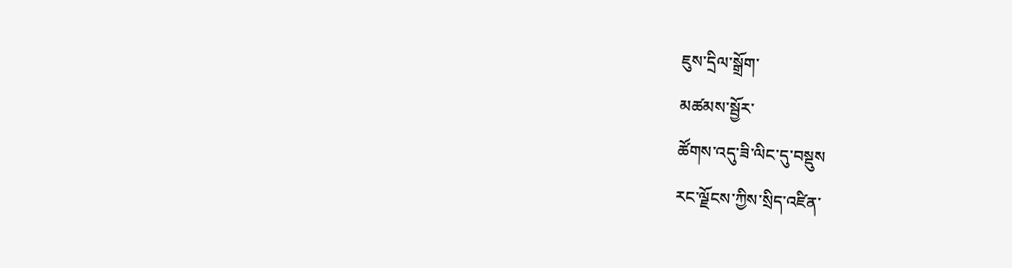ཇུས་དྲིལ་སྒྲོག་
མཚམས་སྦྱོར་
ཚོགས་འདུ་ཟི་ལིང་དུ་བསྡུས
རང་ལྗོངས་ཀྱིས་སྲིད་འཛིན་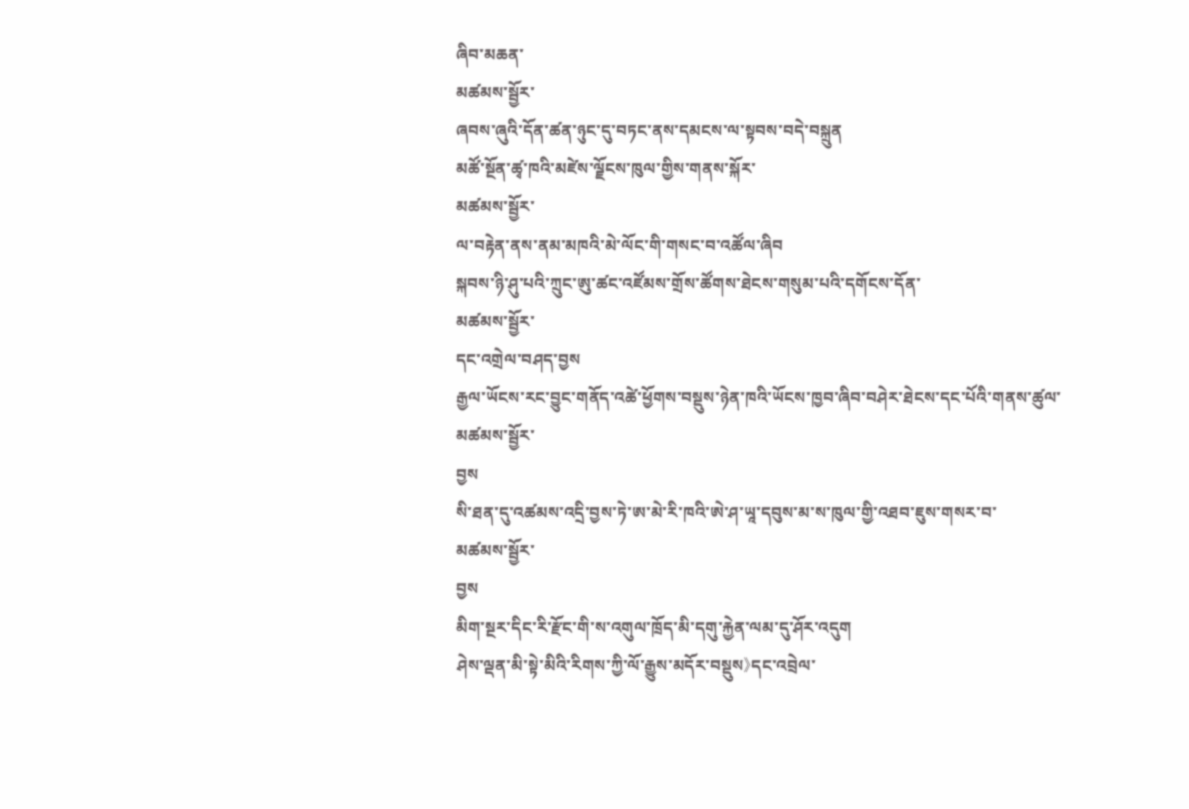ཞིབ་མཆན་
མཚམས་སྦྱོར་
ཞབས་ཞུའི་དོན་ཚན་ཉུང་དུ་བཏང་ནས་དམངས་ལ་སྟབས་བདེ་བསྐྲུན
མཚོ་སྔོན་ཚྭ་ཁའི་མཛེས་ལྗོངས་ཁུལ་གྱིས་གནས་སྐོར་
མཚམས་སྦྱོར་
ལ་བརྟེན་ནས་ནམ་མཁའི་མེ་ལོང་གི་གསང་བ་འཚོལ་ཞིབ
སྐབས་ཉི་ཤུ་པའི་ཀྲུང་ཨུ་ཚང་འཛོམས་གྲོས་ཚོགས་ཐེངས་གསུམ་པའི་དགོངས་དོན་
མཚམས་སྦྱོར་
དང་འགྲེལ་བཤད་བྱས
རྒྱལ་ཡོངས་རང་བྱུང་གནོད་འཚེ་ཕྱོགས་བསྡུས་ཉེན་ཁའི་ཡོངས་ཁྱབ་ཞིབ་བཤེར་ཐེངས་དང་པོའི་གནས་ཚུལ་
མཚམས་སྦྱོར་
བྱས
སི་ཐན་དུ་འཚམས་འདྲི་བྱས་ཏེ་ཨ་མེ་རི་ཁའི་ཨེ་ཤ་ཡཱ་དབུས་མ་ས་ཁུལ་གྱི་འཐབ་ཇུས་གསར་བ་
མཚམས་སྦྱོར་
བྱས
མིག་སྔར་དིང་རི་རྫོང་གི་ས་འགུལ་ཁྲོད་མི་དགུ་རྐྱེན་ལམ་དུ་ཤོར་འདུག
ཤེས་ལྡན་མི་སྟེ་མིའི་རིགས་ཀྱི་ལོ་རྒྱུས་མདོར་བསྡུས》དང་འབྲེལ་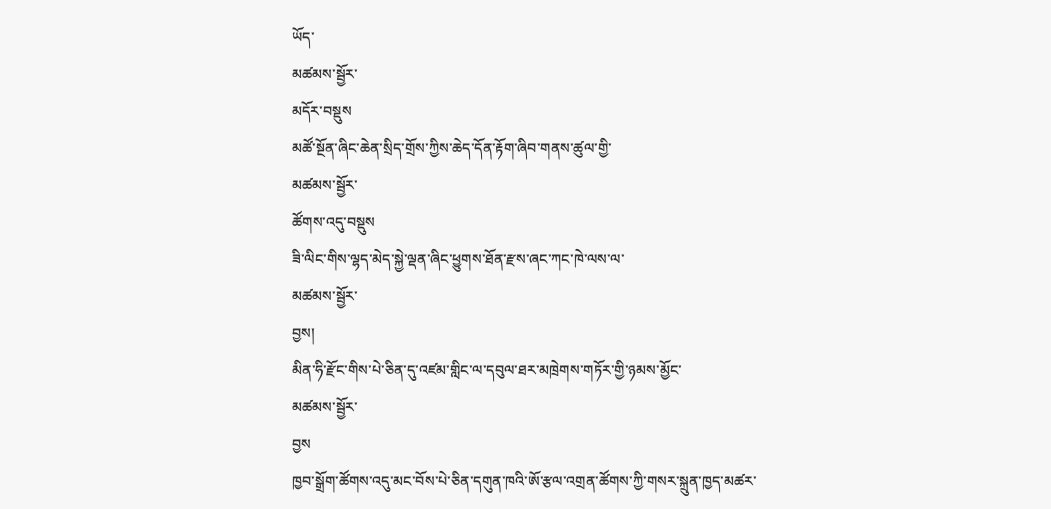ཡོད་
མཚམས་སྦྱོར་
མདོར་བསྡུས
མཚོ་སྔོན་ཞིང་ཆེན་སྲིད་གྲོས་ཀྱིས་ཆེད་དོན་རྟོག་ཞིབ་གནས་ཚུལ་གྱི་
མཚམས་སྦྱོར་
ཚོགས་འདུ་བསྡུས
ཟི་ལིང་གིས་ལྷད་མེད་སྐྱེ་ལྡན་ཞིང་ཕྱུགས་ཐོན་རྫས་ཞང་ཀང་ཁེ་ལས་ལ་
མཚམས་སྦྱོར་
བྱས།
མིན་ཧི་རྫོང་གིས་པེ་ཅིན་དུ་འཛམ་གླིང་ལ་དབུལ་ཐར་མཁྲེགས་གཏོར་གྱི་ཉམས་མྱོང་
མཚམས་སྦྱོར་
བྱས
ཁྱབ་སྒྲོག་ཚོགས་འདུ་མང་བོས་པེ་ཅིན་དགུན་ཁའི་ཨོ་རྩལ་འགྲན་ཚོགས་ཀྱི་གསར་སྐྲུན་ཁྱད་མཚར་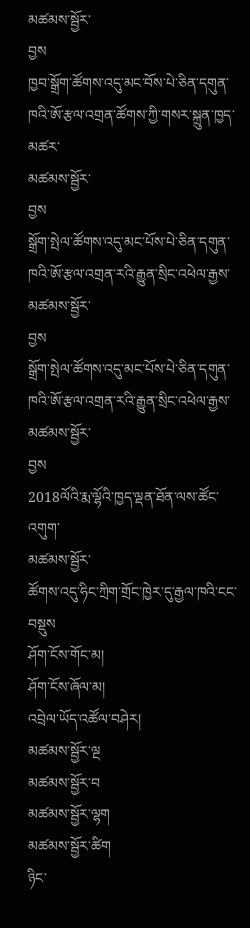མཚམས་སྦྱོར་
བྱས
ཁྱབ་སྒྲོག་ཚོགས་འདུ་མང་བོས་པེ་ཅིན་དགུན་ཁའི་ཨོ་རྩལ་འགྲན་ཚོགས་ཀྱི་གསར་སྐྲུན་ཁྱད་མཚར་
མཚམས་སྦྱོར་
བྱས
སྒྲོག་སྤེལ་ཚོགས་འདུ་མང་པོས་པེ་ཅིན་དགུན་ཁའི་ཨོ་རྩལ་འགྲན་རའི་རྒྱུན་སྲིང་འཕེལ་རྒྱས་
མཚམས་སྦྱོར་
བྱས
སྒྲོག་སྤེལ་ཚོགས་འདུ་མང་པོས་པེ་ཅིན་དགུན་ཁའི་ཨོ་རྩལ་འགྲན་རའི་རྒྱུན་སྲིང་འཕེལ་རྒྱས་
མཚམས་སྦྱོར་
བྱས
2018ལོའི་རྨ་ལྷོའི་ཁྱད་ལྡན་ཐོན་ལས་ཚོང་འགུག་
མཚམས་སྦྱོར་
ཚོགས་འདུ་ཧིང་ཀྲིག་གྲོང་ཁྱེར་དུ་རྒྱལ་ཁའི་ངང་བསྡུས
ཤོག་ངོས་གོང་མ།
ཤོག་ངོས་ཞོལ་མ།
འབྲེལ་ཡོད་འཚོལ་བཤེར།
མཚམས་སྦྱོར་ལྔ
མཚམས་སྦྱོར་བ
མཚམས་སྦྱོར་ལྷག
མཚམས་སྦྱོར་ཚིག
ཉིང་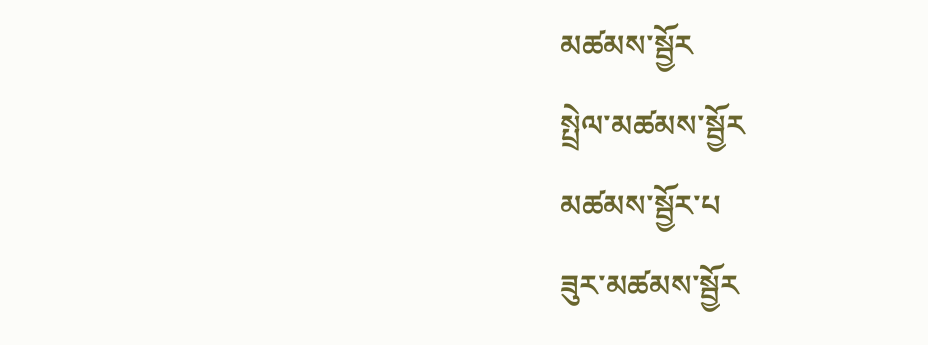མཚམས་སྦྱོར
སྤྲེལ་མཚམས་སྦྱོར
མཚམས་སྦྱོར་པ
ཟུར་མཚམས་སྦྱོར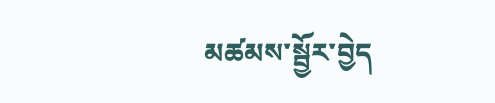མཚམས་སྦྱོར་བྱེད